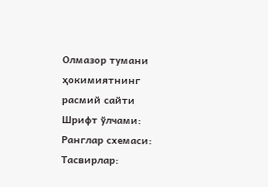Олмазор тумани ҳокимиятнинг расмий сайти
Шрифт ўлчами:
Ранглар схемаси:
Тасвирлар: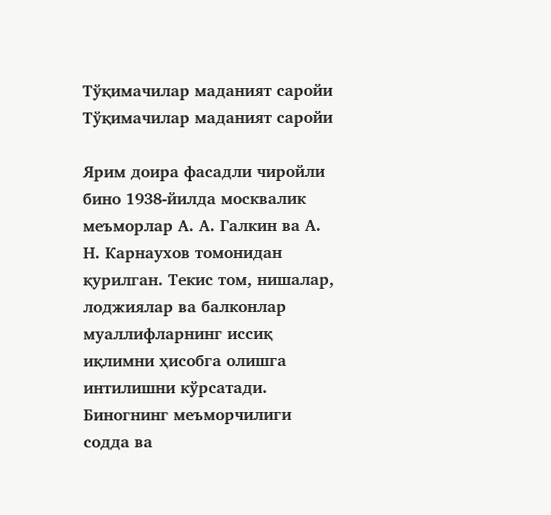Тўқимачилар маданият саройи
Тўқимачилар маданият саройи

Ярим доира фасадли чиройли бино 1938-йилда москвалик меъморлар А. А. Галкин ва А. Н. Карнаухов томонидан қурилган. Текис том, нишалар, лоджиялар ва балконлар муаллифларнинг иссиқ иқлимни ҳисобга олишга интилишни кўрсатади. Биногнинг меъморчилиги содда ва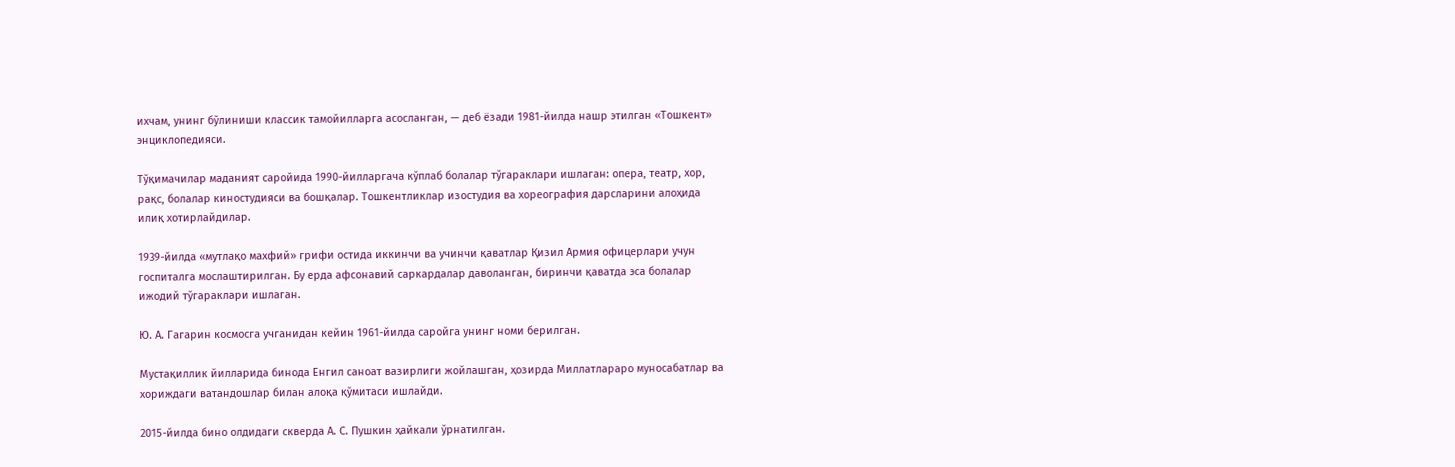ихчам, унинг бўлиниши классик тамойилларга асосланган, — деб ёзади 1981-йилда нашр этилган «Тошкент» энциклопедияси.

Тўқимачилар маданият саройида 1990-йилларгача кўплаб болалар тўгараклари ишлаган: опера, театр, хор, рақс, болалар киностудияси ва бошқалар. Тошкентликлар изостудия ва хореография дарсларини алоҳида илиқ хотирлайдилар.

1939-йилда «мутлақо махфий» грифи остида иккинчи ва учинчи қаватлар Қизил Армия офицерлари учун госпиталга мослаштирилган. Бу ерда афсонавий саркардалар даволанган, биринчи қаватда эса болалар ижодий тўгараклари ишлаган.

Ю. А. Гагарин космосга учганидан кейин 1961-йилда саройга унинг номи берилган.

Мустақиллик йилларида бинода Енгил саноат вазирлиги жойлашган, ҳозирда Миллатлараро муносабатлар ва хориждаги ватандошлар билан алоқа қўмитаси ишлайди.

2015-йилда бино олдидаги скверда А. С. Пушкин ҳайкали ўрнатилган.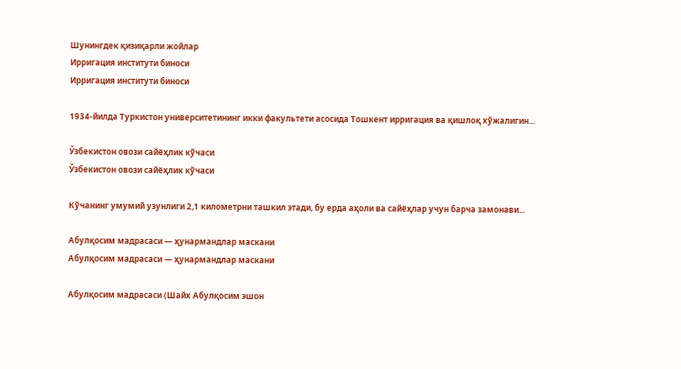Шунингдек қизиқарли жойлар
Ирригация институти биноси
Ирригация институти биноси

1934-йилда Туркистон университетининг икки факультети асосида Тошкент ирригация ва қишлоқ хўжалигин...

Ўзбекистон овози сайёҳлик кўчаси
Ўзбекистон овози сайёҳлик кўчаси

Кўчанинг умумий узунлиги 2,1 километрни ташкил этади, бу ерда аҳоли ва сайёҳлар учун барча замонави...

Абулқосим мадрасаси — ҳунармандлар маскани
Абулқосим мадрасаси — ҳунармандлар маскани

Абулқосим мадрасаси (Шайх Абулқосим эшон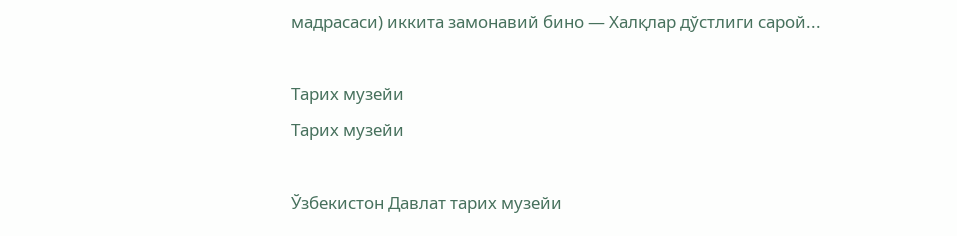мадрасаси) иккита замонавий бинo — Халқлар дўстлиги сарой...

Тарих музейи
Тарих музейи

Ўзбекистон Давлат тарих музейи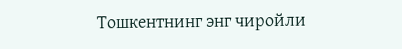Тошкентнинг энг чиройли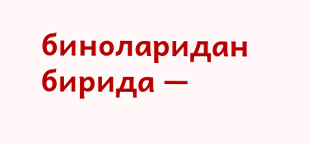биноларидан бирида —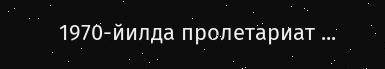1970-йилда пролетариат ...